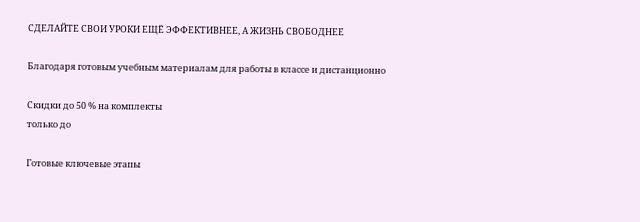СДЕЛАЙТЕ СВОИ УРОКИ ЕЩЁ ЭФФЕКТИВНЕЕ, А ЖИЗНЬ СВОБОДНЕЕ

Благодаря готовым учебным материалам для работы в классе и дистанционно

Скидки до 50 % на комплекты
только до

Готовые ключевые этапы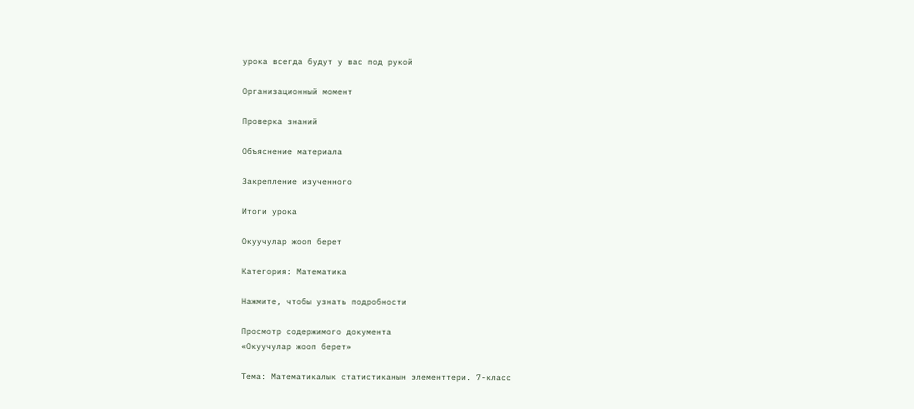урока всегда будут у вас под рукой

Организационный момент

Проверка знаний

Объяснение материала

Закрепление изученного

Итоги урока

Окуучулар жооп берет

Категория: Математика

Нажмите, чтобы узнать подробности

Просмотр содержимого документа
«Окуучулар жооп берет»

Тема: Математикалык статистиканын элементтери. 7-класс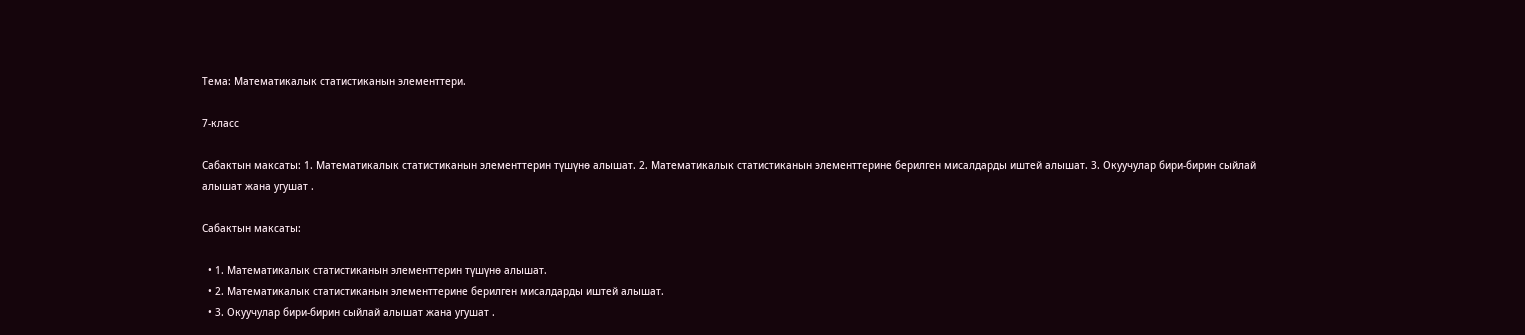Тема: Математикалык статистиканын элементтери.

7-класс

Сабактын максаты: 1. Математикалык статистиканын элементтерин түшүнө алышат. 2. Математикалык статистиканын элементтерине берилген мисалдарды иштей алышат. 3. Окуучулар бири-бирин сыйлай алышат жана угушат .

Сабактын максаты:

  • 1. Математикалык статистиканын элементтерин түшүнө алышат.
  • 2. Математикалык статистиканын элементтерине берилген мисалдарды иштей алышат.
  • 3. Окуучулар бири-бирин сыйлай алышат жана угушат .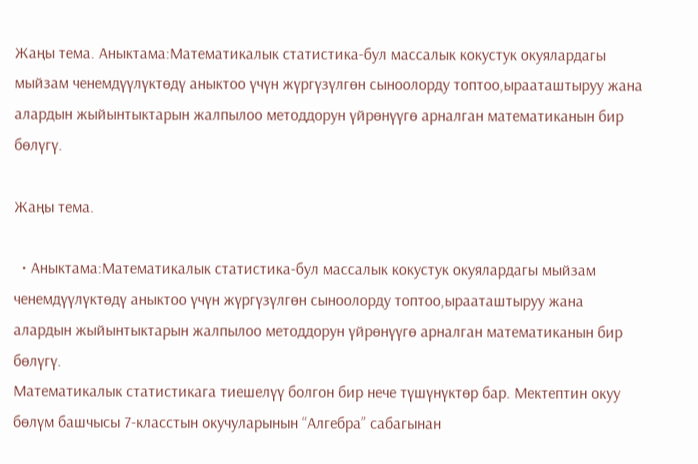Жаңы тема. Аныктама:Математикалык статистика-бул массалык кокустук окуялардагы мыйзам ченемдүүлүктөдү аныктоо үчүн жүргүзүлгөн сыноолорду топтоо,ырааташтыруу жана алардын жыйынтыктарын жалпылоо методдорун үйрөнүүгө арналган математиканын бир бөлүгү.

Жаңы тема.

  • Аныктама:Математикалык статистика-бул массалык кокустук окуялардагы мыйзам ченемдүүлүктөдү аныктоо үчүн жүргүзүлгөн сыноолорду топтоо,ырааташтыруу жана алардын жыйынтыктарын жалпылоо методдорун үйрөнүүгө арналган математиканын бир бөлүгү.
Математикалык статистикага тиешелүү болгон бир нече түшүнүктөр бар. Мектептин окуу бөлүм башчысы 7-класстын окучуларынын “Алгебра” сабагынан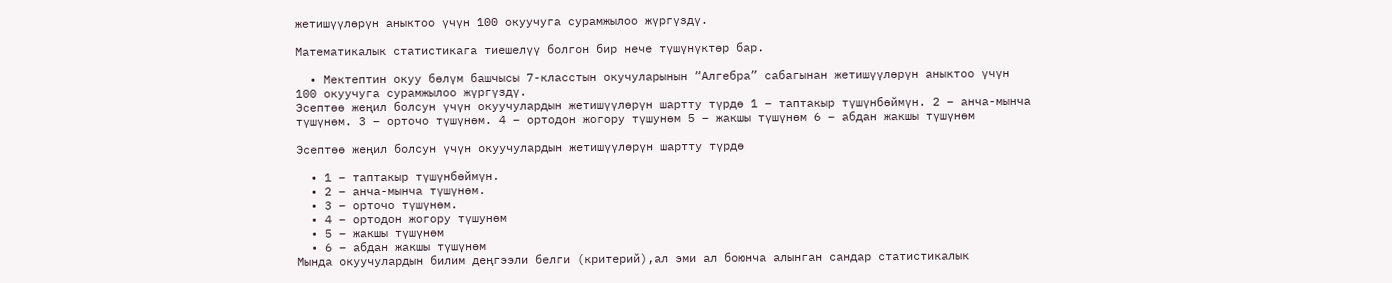жетишүүлөрүн аныктоо үчүн 100 окуучуга сурамжылоо жүргүздү.

Математикалык статистикага тиешелүү болгон бир нече түшүнүктөр бар.

  • Мектептин окуу бөлүм башчысы 7-класстын окучуларынын “Алгебра” сабагынан жетишүүлөрүн аныктоо үчүн 100 окуучуга сурамжылоо жүргүздү.
Эсептөө жеңил болсун үчүн окуучулардын жетишүүлөрүн шартту түрдө 1 – таптакыр түшүнбөймүн. 2 – анча-мынча түшүнөм. 3 – орточо түшүнөм. 4 – ортодон жогору түшунөм 5 – жакшы түшүнөм 6 – абдан жакшы түшүнөм

Эсептөө жеңил болсун үчүн окуучулардын жетишүүлөрүн шартту түрдө

  • 1 – таптакыр түшүнбөймүн.
  • 2 – анча-мынча түшүнөм.
  • 3 – орточо түшүнөм.
  • 4 – ортодон жогору түшунөм
  • 5 – жакшы түшүнөм
  • 6 – абдан жакшы түшүнөм
Мында окуучулардын билим деңгээли белги (критерий),ал эми ал боюнча алынган сандар статистикалык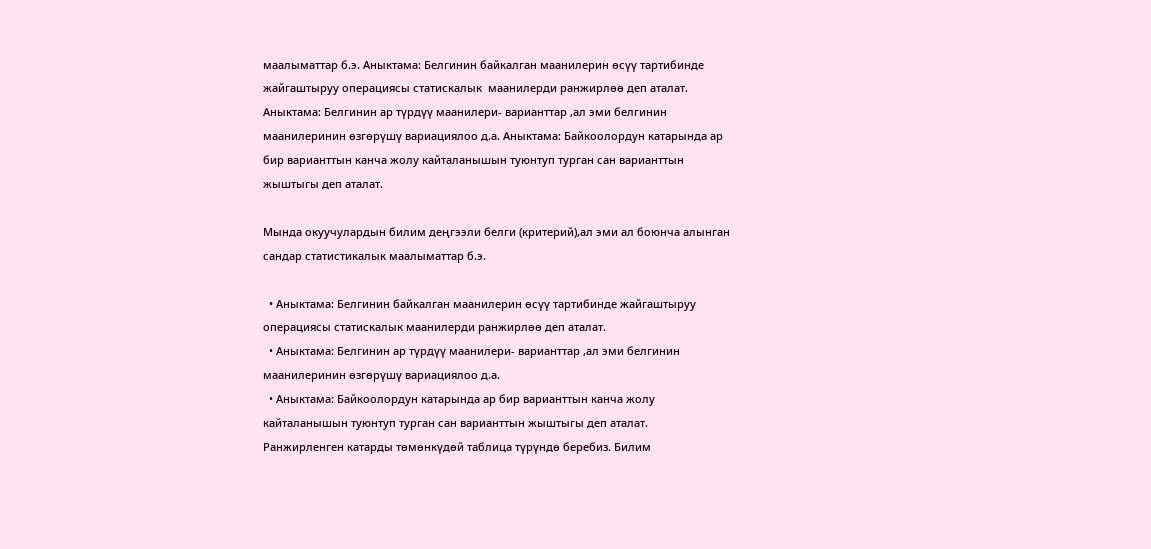маалыматтар б.э. Аныктама: Белгинин байкалган маанилерин өсүү тартибинде жайгаштыруу операциясы статискалык  маанилерди ранжирлөө деп аталат. Аныктама: Белгинин ар түрдүү маанилери- варианттар ,ал эми белгинин маанилеринин өзгөрүшү вариациялоо д.а. Аныктама: Байкоолордун катарында ар бир варианттын канча жолу кайталанышын туюнтуп турган сан варианттын жыштыгы деп аталат.

Мында окуучулардын билим деңгээли белги (критерий),ал эми ал боюнча алынган сандар статистикалык маалыматтар б.э.

  • Аныктама: Белгинин байкалган маанилерин өсүү тартибинде жайгаштыруу операциясы статискалык маанилерди ранжирлөө деп аталат.
  • Аныктама: Белгинин ар түрдүү маанилери- варианттар ,ал эми белгинин маанилеринин өзгөрүшү вариациялоо д.а.
  • Аныктама: Байкоолордун катарында ар бир варианттын канча жолу кайталанышын туюнтуп турган сан варианттын жыштыгы деп аталат.
Ранжирленген катарды төмөнкүдөй таблица түрүндө беребиз. Билим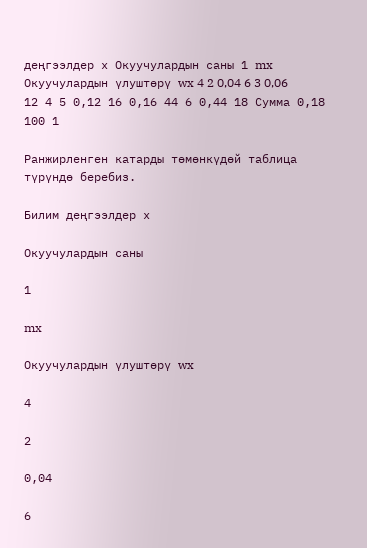деңгээлдер х Окуучулардын саны 1 mx Окуучулардын үлуштөрү wx 4 2 0,04 6 3 0,06 12 4 5 0,12 16 0,16 44 6 0,44 18 Сумма 0,18 100 1

Ранжирленген катарды төмөнкүдөй таблица түрүндө беребиз.

Билим деңгээлдер х

Окуучулардын саны

1

mx

Окуучулардын үлуштөрү wx

4

2

0,04

6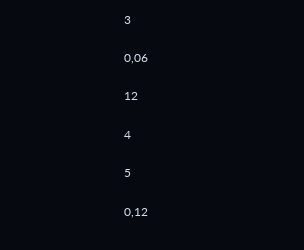3

0,06

12

4

5

0,12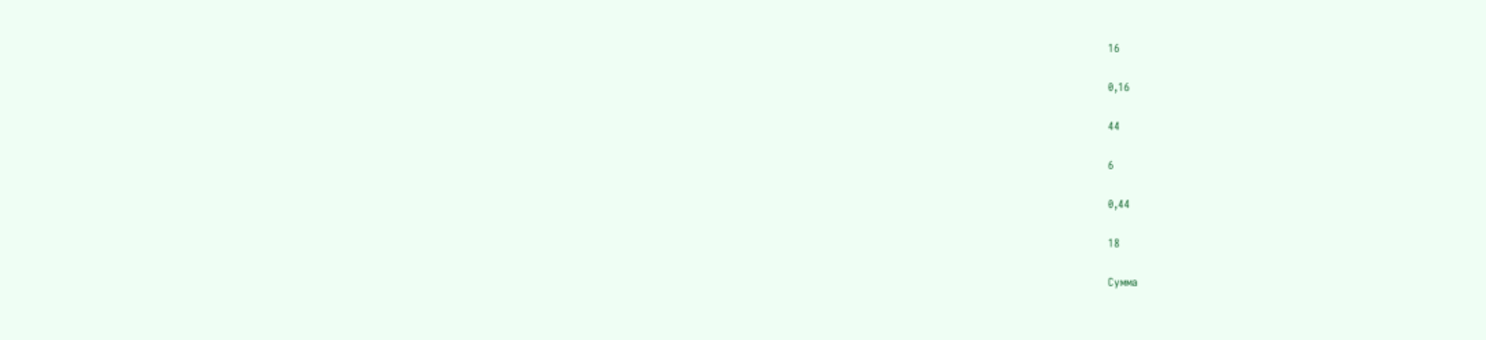16

0,16

44

6

0,44

18

Сумма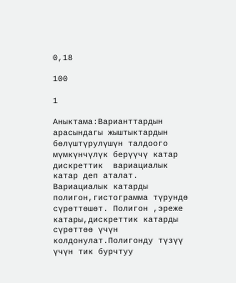0,18

100

1

Аныктама:Варианттардын арасындагы жыштыктардын бөлүштүрулүшүн талдоого мүмкүнчүлүк берүүчү катар дискреттик  вариациалык катар деп аталат. Вариациалык катарды полигон,гистограмма түрундө сүрөттөшөт. Полигон ,эреже катары,дискреттик катарды сүрөттөө үчүн колдонулат.Полигонду түзүү үчүн тик бурчтуу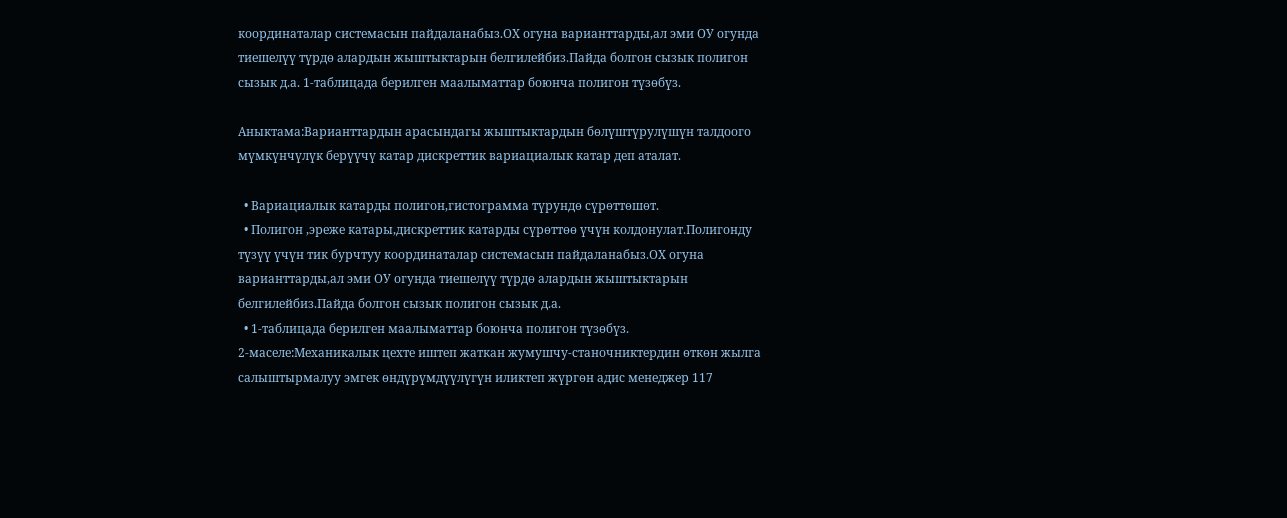координаталар системасын пайдаланабыз.ОХ огуна варианттарды,ал эми ОУ огунда тиешелүү түрдө алардын жыштыктарын белгилейбиз.Пайда болгон сызык полигон сызык д.а. 1-таблицада берилген маалыматтар боюнча полигон түзөбүз.

Аныктама:Варианттардын арасындагы жыштыктардын бөлүштүрулүшүн талдоого мүмкүнчүлүк берүүчү катар дискреттик вариациалык катар деп аталат.

  • Вариациалык катарды полигон,гистограмма түрундө сүрөттөшөт.
  • Полигон ,эреже катары,дискреттик катарды сүрөттөө үчүн колдонулат.Полигонду түзүү үчүн тик бурчтуу координаталар системасын пайдаланабыз.ОХ огуна варианттарды,ал эми ОУ огунда тиешелүү түрдө алардын жыштыктарын белгилейбиз.Пайда болгон сызык полигон сызык д.а.
  • 1-таблицада берилген маалыматтар боюнча полигон түзөбүз.
2-маселе:Механикалык цехте иштеп жаткан жумушчу-станочниктердин өткөн жылга салыштырмалуу эмгек өндүрүмдүүлүгүн иликтеп жүргөн адис менеджер 117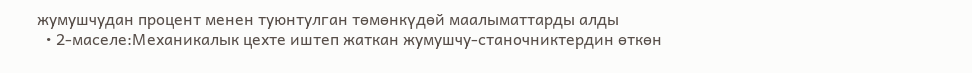жумушчудан процент менен туюнтулган төмөнкүдөй маалыматтарды алды
  • 2-маселе:Механикалык цехте иштеп жаткан жумушчу-станочниктердин өткөн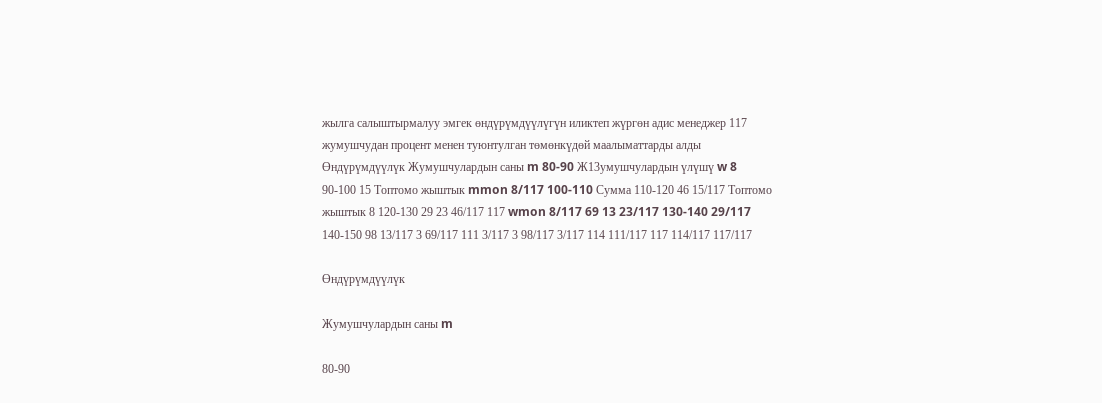жылга салыштырмалуу эмгек өндүрүмдүүлүгүн иликтеп жүргөн адис менеджер 117 жумушчудан процент менен туюнтулган төмөнкүдөй маалыматтарды алды
Өндүрүмдүүлүк Жумушчулардын саны m 80-90 Ж13умушчулардын үлүшү w 8 90-100 15 Топтомо жыштык mmon 8/117 100-110 Сумма 110-120 46 15/117 Топтомо жыштык 8 120-130 29 23 46/117 117 wmon 8/117 69 13 23/117 130-140 29/117 140-150 98 13/117 3 69/117 111 3/117 3 98/117 3/117 114 111/117 117 114/117 117/117

Өндүрүмдүүлүк

Жумушчулардын саны m

80-90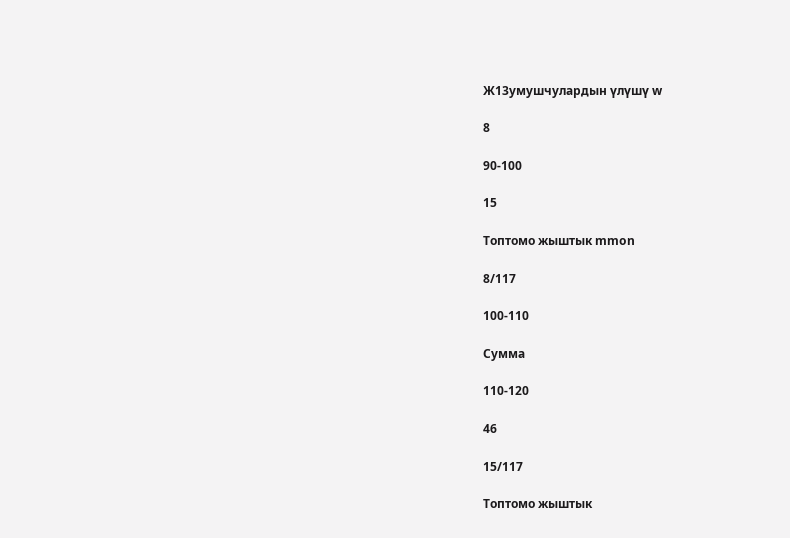Ж13умушчулардын үлүшү w

8

90-100

15

Топтомо жыштык mmon

8/117

100-110

Сумма

110-120

46

15/117

Топтомо жыштык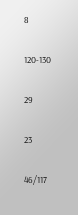8

120-130

29

23

46/117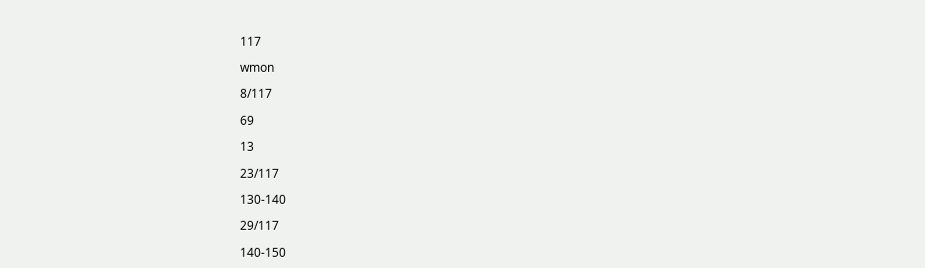117

wmon

8/117

69

13

23/117

130-140

29/117

140-150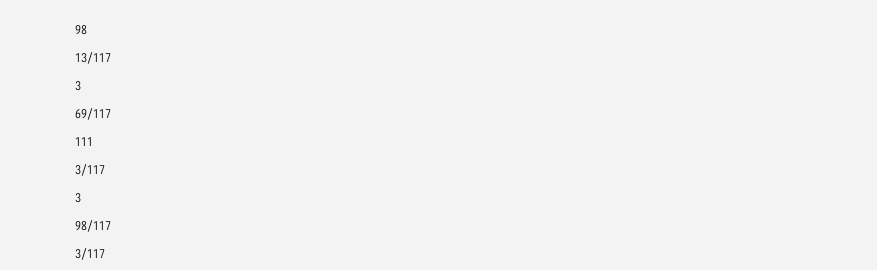98

13/117

3

69/117

111

3/117

3

98/117

3/117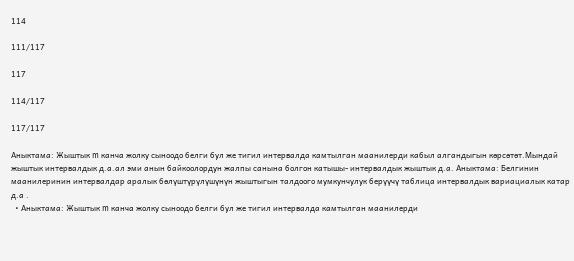114

111/117

117

114/117

117/117

Аныктама: Жыштык m канча жолку сыноодо белги бул же тигил интервалда камтылган маанилерди кабыл алгандыгын көрсөтөт.Мындай жыштык интервалдык д.а.ал эми анын байкоолордун жалпы санына болгон катышы- интервалдык жыштык д.а. Аныктама: Белгинин маанилеринин интервалдар аралык бөлүштүрүлүшүнүн жыштыгын талдоого мумкунчулук берүүчү таблица интервалдык вариациалык катар д.а .
  • Аныктама: Жыштык m канча жолку сыноодо белги бул же тигил интервалда камтылган маанилерди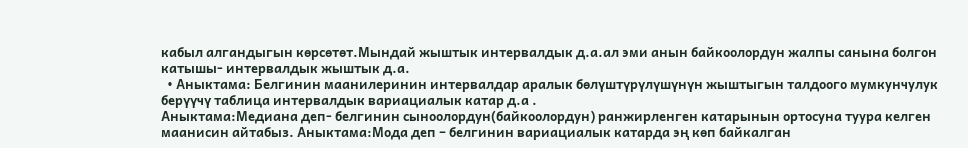кабыл алгандыгын көрсөтөт.Мындай жыштык интервалдык д.а.ал эми анын байкоолордун жалпы санына болгон катышы- интервалдык жыштык д.а.
  • Аныктама: Белгинин маанилеринин интервалдар аралык бөлүштүрүлүшүнүн жыштыгын талдоого мумкунчулук берүүчү таблица интервалдык вариациалык катар д.а .
Аныктама:Медиана деп- белгинин сыноолордун(байкоолордун) ранжирленген катарынын ортосуна туура келген маанисин айтабыз. Аныктама:Мода деп – белгинин вариациалык катарда эң көп байкалган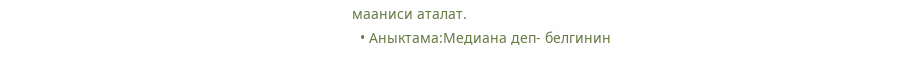мааниси аталат.
  • Аныктама:Медиана деп- белгинин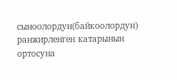сыноолордун(байкоолордун) ранжирленген катарынын ортосуна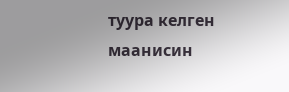туура келген маанисин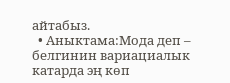айтабыз.
  • Аныктама:Мода деп – белгинин вариациалык катарда эң көп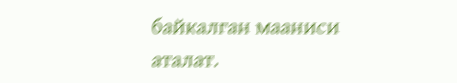байкалган мааниси аталат.